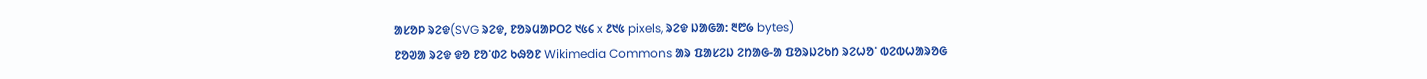ᱟᱥᱚᱞ ᱨᱮᱫ(SVG ᱨᱮᱫ, ᱱᱚᱨᱢᱟᱞᱛᱮ ᱑᱕᱔ x ᱒᱑᱕ pixels, ᱨᱮᱫ ᱡᱟᱜᱟ: ᱓᱘᱙ bytes)
ᱱᱚᱣᱟ ᱨᱮᱫ ᱫᱚ ᱱᱚᱸᱰᱮ ᱠᱷᱚᱱ Wikimedia Commons ᱟᱨ ᱯᱟᱥᱮᱡ ᱮᱴᱟᱜ-ᱟ ᱯᱚᱨᱡᱮᱠᱴ ᱨᱮᱦᱚᱸ ᱵᱮᱵᱦᱟᱨᱚᱜ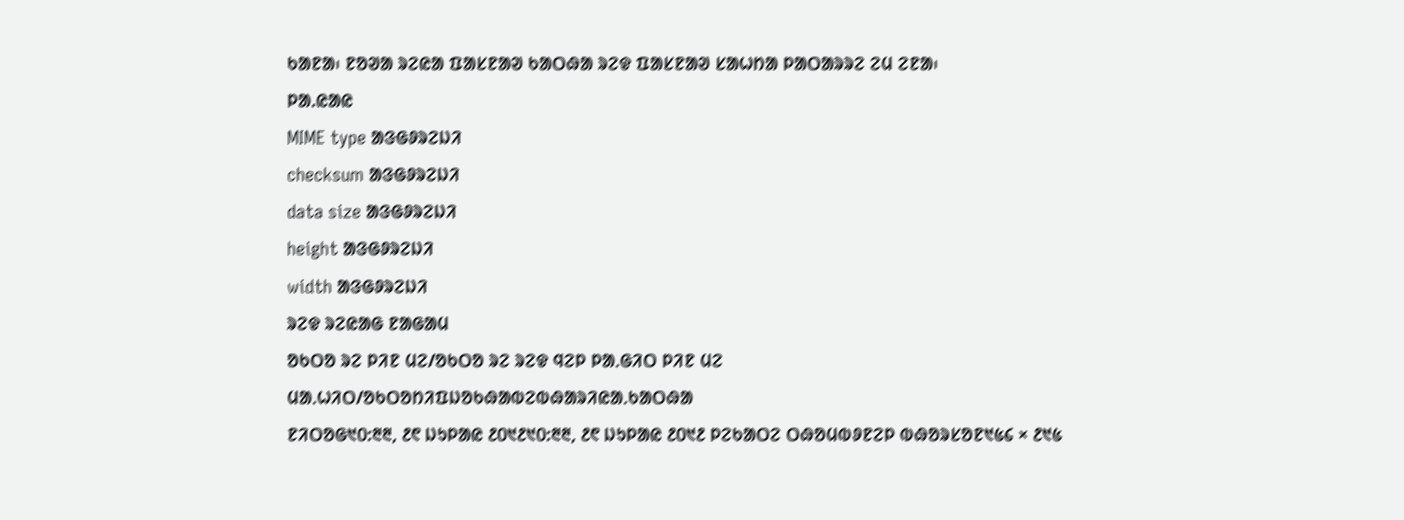ᱠᱟᱱᱟ᱾ ᱱᱚᱣᱟ ᱨᱮᱭᱟ ᱯᱟᱥᱱᱟᱣ ᱠᱟᱛᱷᱟ ᱨᱮᱫ ᱯᱟᱥᱱᱟᱣ ᱥᱟᱦᱴᱟ ᱞᱟᱛᱟᱨᱨᱮ ᱮᱢ ᱮᱱᱟ᱾
ᱞᱟ.ᱭᱟᱭ
MIME type ᱟᱝᱜᱽᱨᱮᱡᱤ
checksum ᱟᱝᱜᱽᱨᱮᱡᱤ
data size ᱟᱝᱜᱽᱨᱮᱡᱤ
height ᱟᱝᱜᱽᱨᱮᱡᱤ
width ᱟᱝᱜᱽᱨᱮᱡᱤ
ᱨᱮᱫ ᱨᱮᱭᱟᱜ ᱱᱟᱜᱟᱢ
ᱚᱠᱛᱚ ᱨᱮ ᱞᱤᱱ ᱢᱮ/ᱚᱠᱛᱚ ᱨᱮ ᱨᱮᱫ ᱧᱮᱞ ᱞᱟᱹᱜᱤᱛ ᱞᱤᱱ ᱢᱮ
ᱢᱟᱹᱦᱤᱛ/ᱚᱠᱛᱚᱴᱤᱯᱡᱚᱠᱷᱟᱵᱮᱵᱷᱟᱨᱤᱭᱟᱹᱠᱟᱛᱷᱟ
ᱱᱤᱛᱚᱜ᱑᱐:᱓᱓, ᱒᱖ ᱡᱩᱞᱟᱭ ᱒᱐᱑᱒᱑᱐:᱓᱓, ᱒᱖ ᱡᱩᱞᱟᱭ ᱒᱐᱑᱒ ᱞᱮᱠᱟᱛᱮ ᱛᱷᱚᱢᱵᱽᱱᱮᱞ ᱵᱷᱚᱨᱥᱚᱱ᱑᱕᱔ × ᱒᱑᱕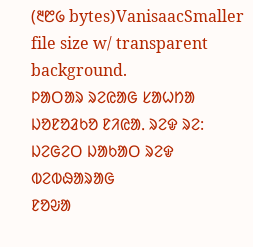(᱓᱘᱙ bytes)VanisaacSmaller file size w/ transparent background.
ᱞᱟᱛᱟᱨ ᱨᱮᱭᱟᱜ ᱥᱟᱦᱴᱟ ᱡᱚᱱᱚᱲᱠᱚ ᱱᱤᱭᱟᱹ ᱨᱮᱫ ᱨᱮ:
ᱡᱮᱜᱮᱛ ᱡᱟᱠᱟᱛ ᱨᱮᱫ ᱵᱮᱵᱷᱟᱨᱟᱜ
ᱱᱚᱶᱟ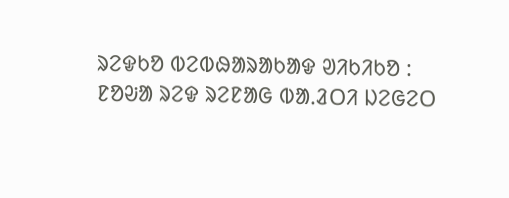ᱨᱮᱫᱠᱚ ᱵᱮᱵᱷᱟᱨᱟᱠᱟᱫ ᱣᱤᱠᱤᱠᱚ :
ᱱᱚᱶᱟ ᱨᱮᱫ ᱨᱮᱱᱟᱜ ᱵᱟᱹᱲᱛᱤ ᱡᱮᱜᱮᱛ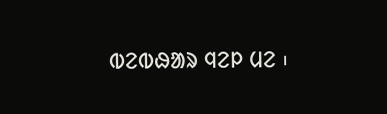ᱵᱮᱵᱷᱟᱨ ᱧᱮᱞ ᱢᱮ ᱾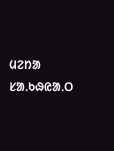ᱢᱮᱴᱟ ᱥᱟᱹᱠᱷᱭᱟᱹᱛ